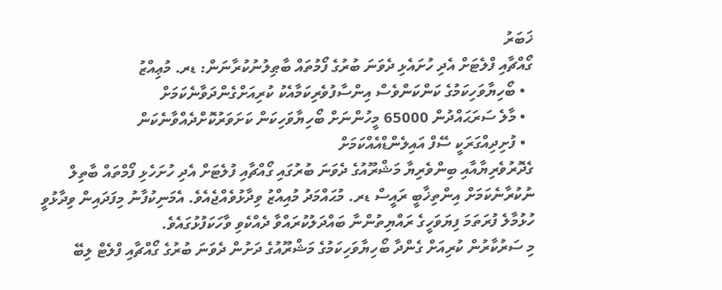ޚަބަރު
ގޯއްޗާއި ފްލެޓަށް އެދި ހުށައެޅި ދެވަނަ ބުރުގެ ފޯމުތައް ބާޠިލުނުކުރާނަން: ޑރ. މުޢިއްޒު
  • ބޯހިޔާވަހިކަމުގެ ކަންކަންވެސް އިންސާފުވެރިކަމާއެކު ކުރިއަށްގެންދަވާނެކަމަށް
  • މާލެ ސަރަޙައްދުން 65000 މީހުންނަށް ބޯހިޔާވަހިކަން ކަށަވަރުކޮށްދެއްވާނެކަން
  • ފުށިދިއްގަރަކީ ސޭފް އައިލެންޑްއެއްކަމަށް
ގެދޮރުވެރިޔާއާއި ބިންވެރިޔާ މަޝްރޫއުގެ ދެވަނަ ބުރުގައި ގޯއްޗާއި ފުލެޓަށް އެދި ހުށަހެޅި ފޯމްތައް ބާތިލް ނުކުރާނެކަމަށް އިންތިޚާބީ ރައީސް ޑރ. މުޙައްމަދު މުއިއްޒު ވިދާޅުވެއްޖެއެވެ. އެމަނިކުފާނު މިފަދައިން ވިދާޅުވީ ހުޅުމާލެ ފުރަތަމަ ފިޔަވަހީގެ ރައްޔިތުންނާ ބައްދަލުކުރައްވާ ދެއްކެވި ވާހަކަފުޅުގައެވެ.
މި ސަރުކާރުން ކުރިއަށް ގެންދާ ބޯހިޔާވަހިކަމުގެ މަޝްރޫއުގެ ދަށުން ދެވަނަ ބުރުގެ ގޯއްޗާއި ފްލެޓް ލިބޭ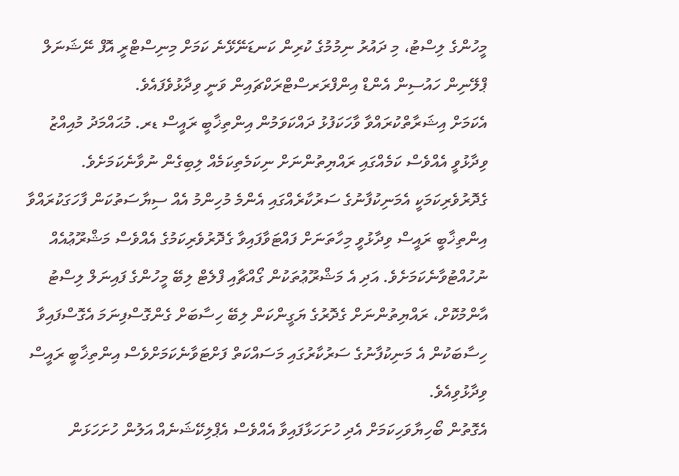މީހުންގެ ލިސްޓު، މި ދައުރު ނިމުމުގެ ކުރިން ކަނޑަނޭޅޭނެ ކަމަށް މިނިސްޓްރީ އޮފް ނޭޝަނަލް ޕްލޭނިން ހައުސިން އެންޑް އިންފްރަރސްޓްރަކްޗައިން ވަނީ ވިދާޅުވެފައެވެ.
އެކަމަށް އިޝަރާތްކުރައްވާ ވާހަކަފުޅު ދައްކަވަމުން އިންތިޚާބީ ރައީސް ޑރ. މުޙައްމަދު މުއިއްޒު ވިދާޅުވީ އެއްވެސް ކަމެއްގައި ރައްޔިތުންނަށް ނިކަމެތިކަމެއް ލިބިގެން ނުވާނެކަމަށެވެ. ގެދޮރުވެރިކަމަކީ އެމަނިކުފާނުގެ ސަރުކާރެއްގައި އެންމެ މުހިންމު އެއް ސިޔާސަތުކަން ފާހަގަކުރައްވާ އިންތިޚާބީ ރައީސް ވިދާޅުވީ މިހާތަނަށް ފައްޓަވާފައިވާ ގެދޮރުވެރިކަމުގެ އެއްވެސް މަޝްރޫޢުއެއް ނުހުއްޓުވާނެކަމަށެވެ. އަދި އެ މަޝްރޫޢުތަކުން ގޯއްޗާއި ފްލެޓް ލިބޭ މީހުންގެ ފައިނަލް ލިސްޓު އާންމުކޮށް، ރައްޔިތުންނަށް ގެދޮރުގެ ޔަގީންކަން ލިބޭ ހިސާބަށް ގެންގޮސްފިނަމަ އެގޮސްފައިވާ ހިސާބަކުން އެ މަނިކުފާނުގެ ސަރުކާރުގައި މަސައްކަތް ފަށްޓަވާނެކަމަށްވެސް އިންތިޚާބީ ރައީސް ވިދާޅުވިއެވެ.
އެގޮތުން ބޯހިޔާވަހިކަމަށް އެދި ހުށަހަޅާފައިވާ އެއްވެސް އެޕްލިކޭޝަނެއް އަލުން ހުށަހަޅަން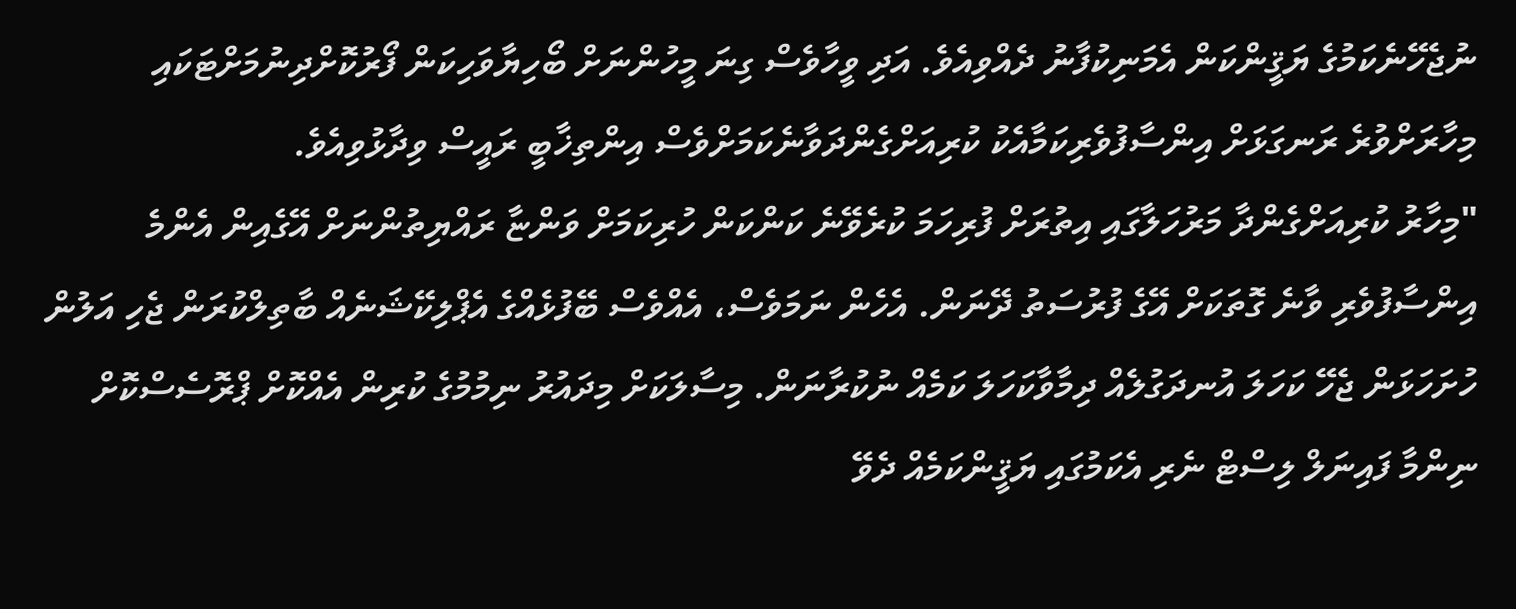ނުޖެހޭނެކަމުގެ ޔަޤީންކަން އެމަނިކުފާނު ދެއްވިއެވެ. އަދި ވީހާވެސް ގިނަ މީހުންނަށް ބޯހިޔާވަހިކަން ފޯރުކޮށްދިނުމަށްޓަކައި މިހާރަށްވުރެ ރަނގަޅަށް އިންސާފުވެރިކަމާއެކު ކުރިއަށްގެންދަވާނެކަމަށްވެސް އިންތިޚާބީ ރައީސް ވިދާޅުވިއެވެ.
"މިހާރު ކުރިއަށްގެންދާ މަރުހަލާގައި އިތުރަށް ފުރިހަމަ ކުރެވޭނެ ކަންކަން ހުރިކަމަށް ވަންޏާ ރައްޔިތުންނަށް އޭގެއިން އެންމެ އިންސާފުވެރި ވާނެ ގޮތަކަށް އޭގެ ފުރުސަތު ދޭނަން. އެހެން ނަމަވެސް، އެއްވެސް ބޭފުޅެއްގެ އެޕްލިކޭޝަނެއް ބާތިލްކުރަން ޖެހި އަލުން ހުށަހަޅަން ޖެހޭ ކަހަލަ އުނދަގުލެއް ދިމާވާކަހަލަ ކަމެއް ނުކުރާނަން. މިސާލަކަށް މިދައުރު ނިމުމުގެ ކުރިން އެއްކޮށް ޕްރޮސެސްކޮށް ނިންމާ ފައިނަލް ލިސްޓް ނެރި އެކަމުގައި ޔަޤީންކަމެއް ދެވޭ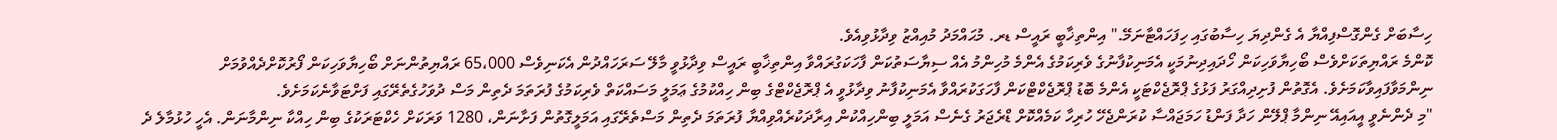ހިސާބަށް ގެންގޮސްފިއްޔާ އެ ގެންދިޔަ ހިސާބުގައި ހިފަހައްޓާނަމޭ." އިންތިޚާބީ ރައީސް ޑރ. މުޙައްމަދު މުއިއްޒު ވިދާޅުވިއެވެ.
ކޮންމެ ރައްޔިތަކަށްވެސް ބޯހިޔާވަހިކަން ހޯދައިދިނުމަކީ އެމަނިކުފާނުގެ ވެރިކަމުގެ އެންމެ މުހިންމު އެއް ސިޔާސަތުކަން ފާހަކަގުރައްވާ އިންތިޚާބީ ރައީސް ވިދާޅުވީ މާލޭ ސަރަހައްދުން އެކަނިވެސް 65،000 ރައްޔިތުންނަށް ބޯހިޔާވަހިކަން ފޯރުކޮށްދެއްވުމަށް ނިންމަވާފައިވާކަމަށެވެ. އެގޮތުން ފުށިދިއްގަރު ފަޅުގެ ޕްރޮޖެކްޓަކީ އެންމެ ބޮޑު ޕްރޮޖެކްޓްކަން ފާހަގަކުރައްވާ އެމަނިކުފާނު ވިދާޅުވީ އެ ޕްރޮޖެކްޓްގެ ބިން ހިއްކުމުގެ ޢަމަލީ މަސައްކަތް ވެރިކަމުގެ ފުރަތަމަ ދެތިން މަސް ދުވަހުގެތެރޭގައި ފަށްޓަވާނެކަމަށެވެ.
"މި ދެންނެވީ އީއައިއޭ ނިންމާ ޕްލޭން ހަދާ ފަންޑު ހަމަޖައްސާ ކުރަންޖެހޭ ހުރިހާ ކަމެއްކޮށް ޑްރެޖަރު ގެނެސް އަމަލީ ބިންހިއްކުން އިރާދަކުރެއްވިއްޔާ ފުރަތަމަ ދެތިން މަސްތެރޭގައި އަމަލީގޮތުން ފަށާނަން، 1280 ވަރަކަށް ހެކްޓަރަކުގެ ބިން ހިއްކާ ނިންމާނަން. އެހީ ހުޅުމާލެ ދެ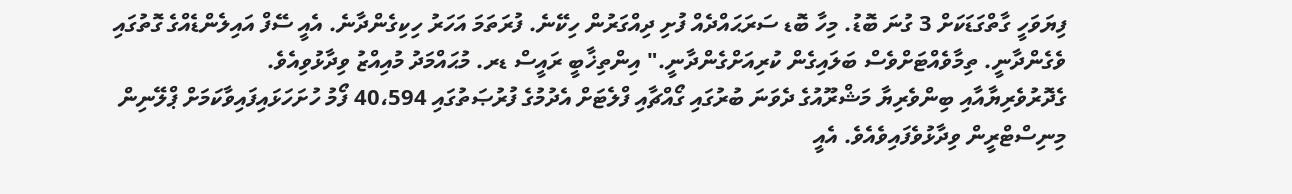ފިޔަވަހީ ގާތްގަޑަކަށް 3 ގުނަ ބޮޑު. މިހާ ބޮޑ ސަރަޙައްދެއް ފުށި ދިއްގަރުން ހިކޭނެ. ފުރަތަމަ އަހަރު ހިކިގެންދާނެ. އެއީ ސޭފް އައިލެންޑެއްގެ ގޮތުގައި ވެގެންދާނީ. ތިމާވެއްޓަށްވެސް ބަލައިގެން ކުރިއަށްގެންދާނީ." އިންތިޚާބީ ރައީސް ޑރ. މުޙައްމަދު މުއިއްޒު ވިދާޅުވިއެވެ.
ގެދޮރުވެރިޔާއާއި ބިންވެރިޔާ މަޝްރޫއުގެ ދެވަނަ ބުރުގައި ގޯއްޗާއި ފްލެޓަށް އެދުމުގެ ފުރުޞަތުގައި 40،594 ފޯމު ހުށަހަޅައިފައިވާކަމަށް ޕްލޭނިން މިނިސްޓްރީން ވިދާޅުވެފައިވެއެވެ. އެއީ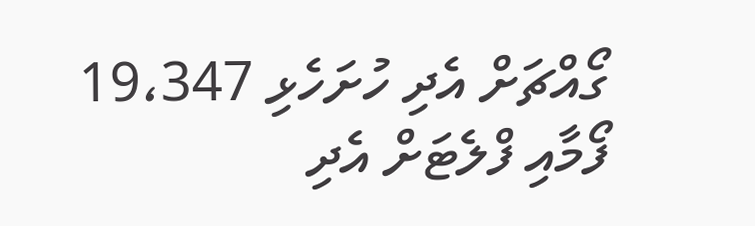ގޯއްޗަށް އެދި ހުށަހެޅި 19،347 ފޯމާއި ފްލެޓަށް އެދި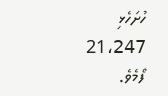ހުށަހެޅި 21،247 ފޯމެވެ.